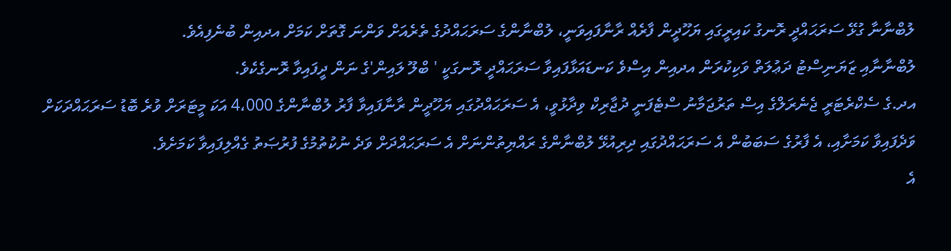ލުބްނާނާ ގުޅޭ ސަރަޙައްދީ ރޮނގު ކައިރީގައި ޔަހޫދީން ފާރެއް ރާނާފައިވަނީ، ލުބްނާންގެ ސަރަޙައްދުގެ ތެރެއަށް ވަންނަ ގޮތަށް ކަމަށް އދއިން ބުނެފިއެވެ.
ލުބްނާނާއި ޒަޔަނިސްޓު ދަޢުލަތް ވަކިކުރަން އދއިން އިސްވެ ކަނޑައަޅާފައިވާ ސަރަޙައްދީ ރޮނގަކީ ' ބްލޫ ލައިން'ގެ ނަން ދީފައިވާ ރޮނގެކެވެ.
އދ.ގެ ސެކްރެޓަރީ ޖެނެރަލްގެ އިސް ތަރުޖަމާނު ސްޓެފަނީ ދުޖާރިކް ވިދާޅުވީ، އެ ސަރަޙައްދުގައި ޔަހޫދީން ރާނާފައިވާ ފާރު ލުބްނާންގެ 4،000 އަކަ މީޓަރަށް ވުރެ ބޮޑު ސަރަޙައްދަކަށް ވަދެފައިވާ ކަމަށާއި، އެ ފާރުގެ ސަބަބުން އެ ސަރަޙައްދުގައި ދިރިއުޅޭ ލުބްނާންގެ ރައްޔިތުންނަށް އެ ސަރަޙައްދަށް ވަދެ ނުކުތުމުގެ ފުރުޞަތު ގެއްލިފައިވާ ކަމަށެވެ.
އެ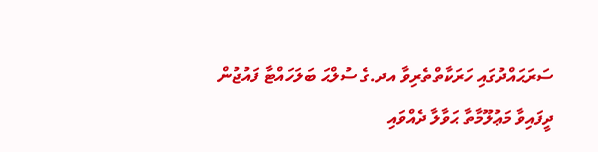ސަރަޙައްދުގައި ހަރަކާތްތެރިވާ އދ.ގެ ސުލްޙަ ބަލަހައްޓާ ފައުޖުން ދީފައިވާ މަޢުލޫމާތާ ޙަވާލާ ދެއްވައި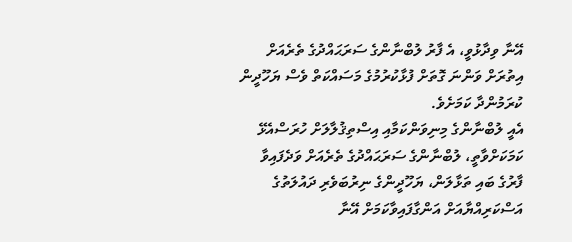އޭނާ ވިދާޅުވީ، އެ ފާރު ލުބްނާންގެ ސަރަޙައްދުގެ ތެރެއަށް އިތުރަށް ވަންނަ ގޮތަށް ފުޅާކުރުމުގެ މަސައްކަތް ވެސް ޔަހޫދީން ކުރަމުންދާ ކަމަށެވެ.
އެއީ ލުބްނާންގެ މިނިވަންކަމާއި އިސްތިޤުލާލަށް ހުރަސްއެޅޭ ކަމަކަށްވާތީ، ލުބްނާންގެ ސަރަޙައްދުގެ ތެރެއަށް ވަދެފައިވާ ފާރުގެ ބައި ތަޅާލަން، ޔަހޫދީންގެ ނިރުބަވެރި ދައުލަތުގެ އަސްކަރިއްޔާއަށް އަންގާފައިވާކަމަށް އޭނާ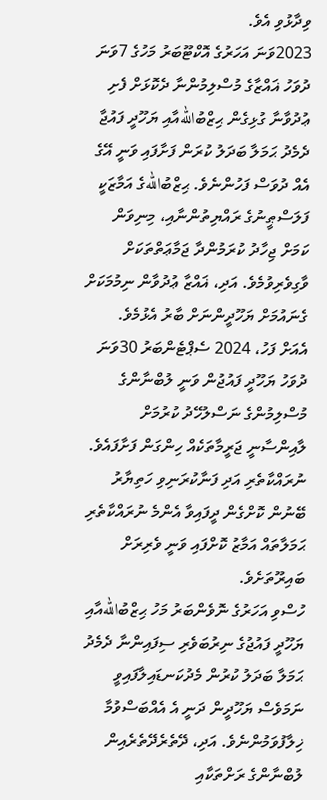ވިދާޅުވި އެވެ.
2023ވަނަ އަހަރުގެ އޮކްޓޫބަރު މަހުގެ 7ވަނަ ދުވަހު ޣައްޒާގެ މުސްލިމުންނާ ދެކޮޅަށް ފެށި ޢުދުވާނާ ގުޅިގެން ޙިޒްބުاللهއާއި ޔަހޫދީ ފައުޖާ ދެމެދު ޙަމަލާ ބަދަލު ކުރަން ފަށާފައި ވަނީ އޭގެ އެއް ދުވަސް ފަހުންނެވެ. ޙިޒްބުاللهގެ އަމާޒަކީ ފަލަސްޠީނުގެ ރައްޔިތުންނާއި، މިނިވަން ކަމަށް ޖިހާދު ކުރަމުންދާ ޖަމާޢަތްތަކަށް ވާގިވެރިވުމެވެ. އަދި، ޣައްޒާ ޢުދުވާން ނިމުމަކަށް ގެނައުމަށް ޔަހޫދީންނަށް ބާރު އެޅުމެވެ.
އެއަށް ފަހު، 2024 ސެޕްޓެންބަރު 30ވަނަ ދުވަހު ޔަހޫދީ ފައުޖުން ވަނީ ލުބްނާންގެ މުސްލިމުންގެ ނަސްލުހޭދު ކުރުމަށް ލާއިންސާނީ ޖަރީމާތަކެއް ހިންގަން ފަށާފައެވެ. ނުރައްކާތެރި އަދި ފަނާކުރަނިވި ހަތިޔާރު ބޭނުން ކޮށްގެން ދީފައިވާ އެންމެ ނުރައްކާތެރި ޙަމަލާތައް އަމާޒު ކޮށްފައި ވަނީ ވެރިރަށް ބައިރޫތަށެވެ.
ހުސްވި އަހަރުގެ ނޮވެންބަރު މަހު ޙިޒްބުاللهއާއި ޔަހޫދީ ފައުޖުގެ ނިރުބަވެރި ސިފައިންނާ ދެމެދު ޙަމަލާ ބަދަލު ކުރުން މެދުކަނޑައިލާފައިވީ ނަމަވެސް ޔަހޫދީން ދަނީ އެ އެއްބަސްވުމާ ޚިލާފުވަމުންނެވެ. އަދި، ދޭތެރެދޭތެރެއިން ލުބްނާންގެ ރަށްތަކާއި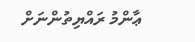ޢާންމު ރައްޔިތުންނަށް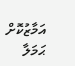އަމާޒުކޮށް ޙަމަލާ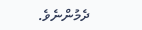ދެމުންނެވެ.